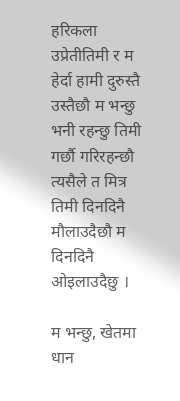हरिकला उप्रेतीतिमी र म
हेर्दा हामी दुरुस्तै उस्तैछौ म भन्छु भनी रहन्छु तिमी गर्छौ गरिरहन्छौ त्यसैले त मित्र तिमी दिनदिनै मौलाउदैछौ म दिनदिनै ओइलाउदैछु ।

म भन्छु, खेतमा धान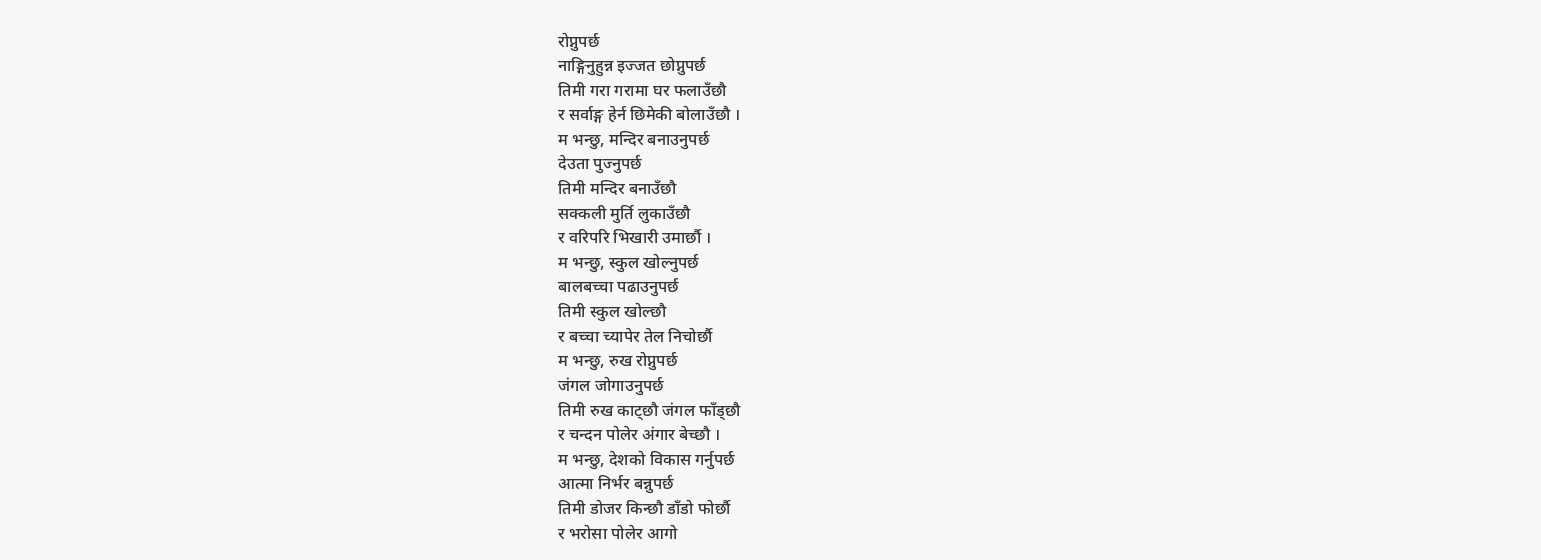रोप्नुपर्छ
नाङ्गिनुहुन्न इज्जत छोप्नुपर्छ
तिमी गरा गरामा घर फलाउँछौ
र सर्वाङ्ग हेर्न छिमेकी बोलाउँछौ ।
म भन्छु, मन्दिर बनाउनुपर्छ
देउता पुज्नुपर्छ
तिमी मन्दिर बनाउँछौ
सक्कली मुर्ति लुकाउँछौ
र वरिपरि भिखारी उमार्छौ ।
म भन्छु, स्कुल खोल्नुपर्छ
बालबच्चा पढाउनुपर्छ
तिमी स्कुल खोल्छौ
र बच्चा च्यापेर तेल निचोर्छौ
म भन्छु, रुख रोप्नुपर्छ
जंगल जोगाउनुपर्छ
तिमी रुख काट्छौ जंगल फाँड्छौ
र चन्दन पोलेर अंगार बेच्छौ ।
म भन्छु, देशको विकास गर्नुपर्छ
आत्मा निर्भर बन्नुपर्छ
तिमी डोजर किन्छौ डाँडो फोर्छौ
र भरोसा पोलेर आगो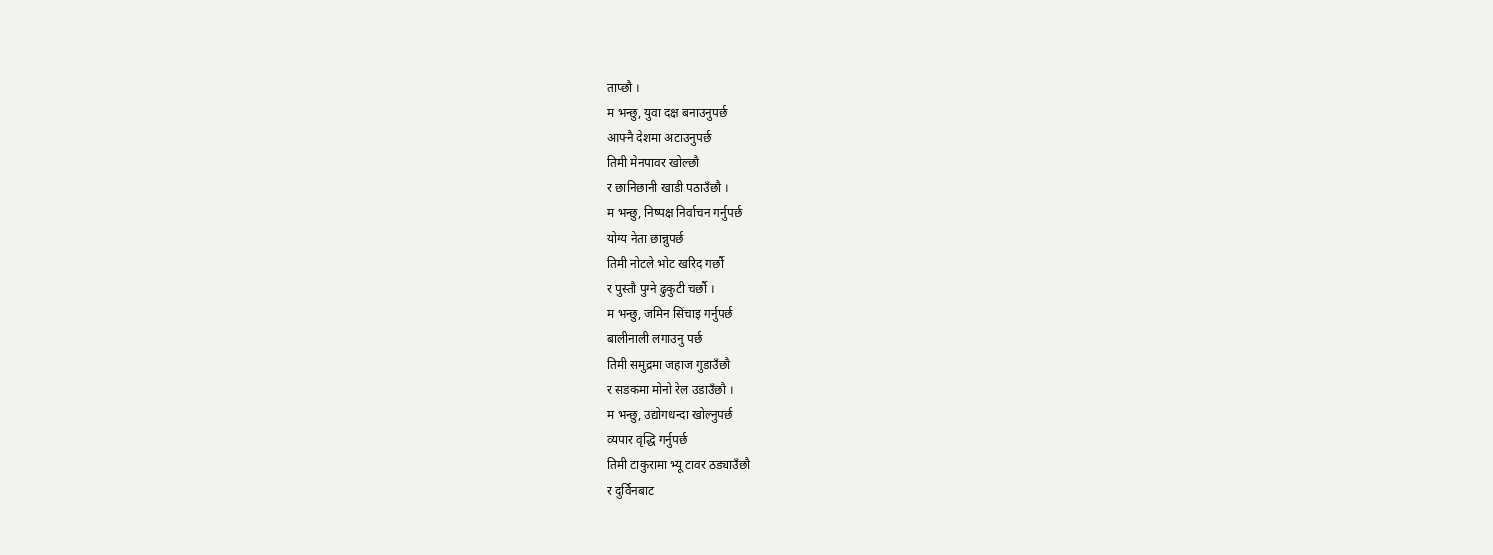ताप्छौ ।
म भन्छु, युवा दक्ष बनाउनुपर्छ
आफ्नै देशमा अटाउनुपर्छ
तिमी मेनपावर खोल्छौ
र छानिछानी खाडी पठाउँछौ ।
म भन्छु, निष्पक्ष निर्वाचन गर्नुपर्छ
योग्य नेता छान्नुपर्छ
तिमी नोटले भोट खरिद गर्छौ
र पुस्तौ पुग्ने ढुकुटी चर्छौ ।
म भन्छु, जमिन सिंचाइ गर्नुपर्छ
बालीनाली लगाउनु पर्छ
तिमी समुद्रमा जहाज गुडाउँछौ
र सडकमा मोनो रेल उडाउँछौ ।
म भन्छु, उद्योगधन्दा खोल्नुपर्छ
व्यपार वृद्धि गर्नुपर्छ
तिमी टाकुरामा भ्यू टावर ठड्याउँछौ
र दुर्विनबाट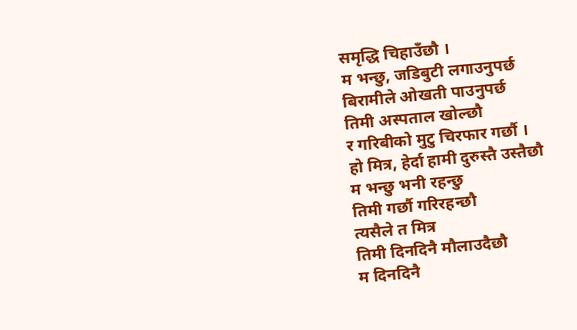समृद्धि चिहाउँछौ ।
म भन्छु, जडिबुटी लगाउनुपर्छ
बिरामीले ओखती पाउनुपर्छ
तिमी अस्पताल खोल्छौ
र गरिबीको मुटु चिरफार गर्छौ ।
हो मित्र, हेर्दा हामी दुरुस्तै उस्तैछौ
म भन्छु भनी रहन्छु
तिमी गर्छौ गरिरहन्छौ
त्यसैले त मित्र
तिमी दिनदिनै मौलाउदैछौ
म दिनदिनै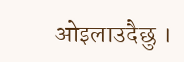ओइलाउदैछु ।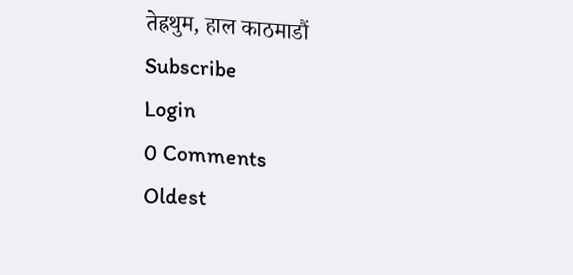तेह्रथुम, हाल काठमाडौं
Subscribe
Login
0 Comments
Oldest